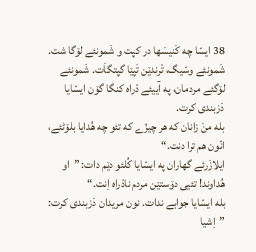38 ایسّا چه کَنیسَها در کپت و شَمونئے لۆگا شت. شَمونئے وسّیگ، تْرندێن تَپێا گپتگاَت. شَمونئے لۆگئے مردمان، په آییئے دْراه کنگا گۆن ایسّایا دَزبندی کرت.
بله منَ زانان که هر چیزّے که تئو چه هُدایا بلۆٹئے، انّون هم ترا دنت.“
ایلازَرئے گهاران په ایسّایا کُلئو دێم دات: ”او هُداوند! تئیی دۆستێن مردم نادْراه اِنت.“
بله ایسّایا جوابے ندات. نون مریدان دَزبندی کرت: ”اِشیا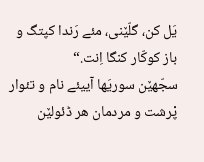یَل کن، گلّێنی، مئے رَندا کپتگ و باز کوکّار کنگا اِنت.“
سجّهێن سوریَها آییئے نام و تئوار پْرشت و مردمان هر ڈئولێن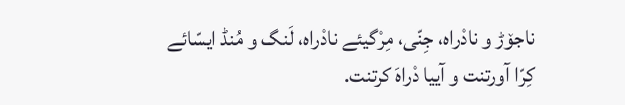ناجۆڑ و نادْراه، جِنّی، مِرْگیئے نادْراه، لَنگ و مُنڈ ایسّائے کِرّا آورتنت و آییا دْراهَ کرتنت.